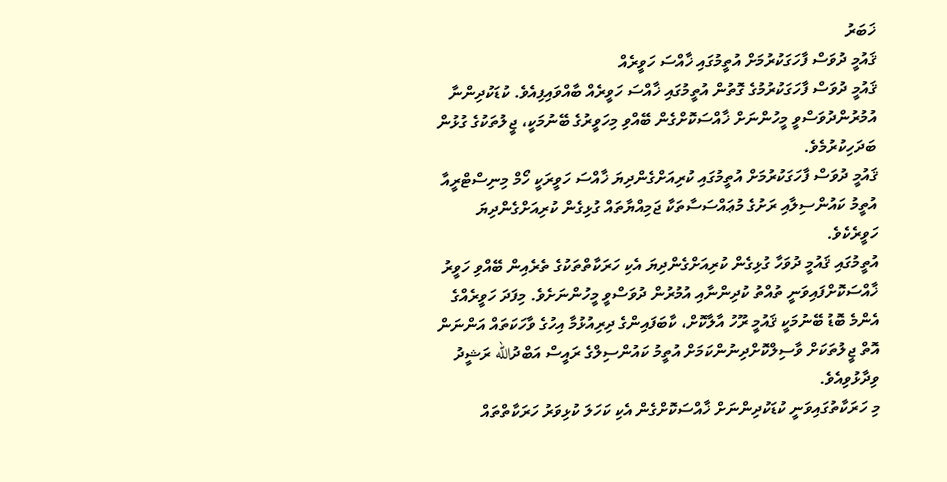ޚަބަރު
ޤައުމީ ދުވަސް ފާހަގަކުރުމަށް އުތީމުގައި ޚާއްސަ ހަވީރެއް
ޤައުމީ ދުވަސް ފާހަގަކުރުމުގެ ގޮތުން އުތީމުގައި ޚާއްސަ ހަވީރެއް ބާއްވައިފިއެވެ. ކުޑަކުދިންނާ އުމުރުންދުވަސްވީ މީހުންނަށް ޚާއްސަކޮށްގެން ބޭއްވި މިހަވީރުގެ ބޭނުމަކީ، ޖީލުތަކުގެ ގުޅުން ބަދަހިކުރުމެވެ.
ޤައުމީ ދުވަސް ފާހަގަކުރުމަށް އުތީމުގައި ކުރިއަށްގެންދިޔަ ޚާއްސަ ހަވީރަކީ ހޯމް މިނިސްޓްރީއާ އުތީމު ކައުންސިލާއި ރަށުގެ މުޢައްސަސާތަކާ ޖަމިއްޔާތައް ގުޅިގެން ކުރިއަށްގެންދިޔަ ހަވީރެކެވެ.
އުތީމުގައި ޤައުމީ ދުވަހާ ގުޅިގެން ކުރިއަށްގެންދިޔަ އެކި ހަރަކާތްތަކުގެ ތެރެއިން ބޭއްވި ހަވީރު ޚާއްސަކޮށްފައިވަނީ ތުއްތު ކުދިންނާއި އުމުރުން ދުވަސްވީ މީހުންނަށެވެ. މިފަދަ ހަވީރެއްގެ އެންމެ ބޮޑު ބޭނުމަކީ ޤައުމީ ރޫހު އާލާކޮށް، ކާބަފައިންގެ ދިރިއުޅުމާ އިހުގެ ވާހަކަތައް އަންނަން އޮތް ޖީލުތަކަށް ވާސިލްކޮށްދިނުންކަމަށް އުތީމު ކައުންސިލްގެ ރައީސް އަބްދުالله ރަޝީދު ވިދާޅުވިއެވެ.
މި ހަރަކާތުގައިވަނީ ކުޑަކުދިންނަށް ޚާއްސަކޮށްގެން އެކި ކަހަލަ ކުޅިވަރު ހަރަކާތްތައް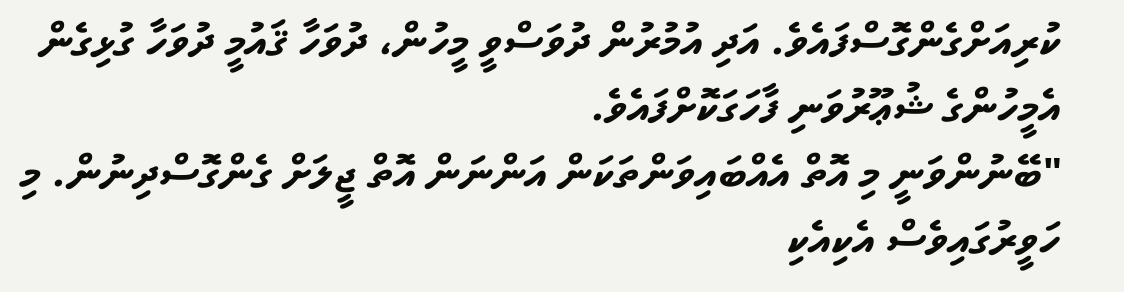ކުރިއަށްގެންގޮސްފައެވެ. އަދި އުމުރުން ދުވަސްވީ މީހުން، ދުވަހާ ޤައުމީ ދުވަހާ ގުޅިގެން އެމީހުންގެ ޝުޢޫރުވަނި ފާހަގަކޮށްފައެވެ.
"ބޭނުންވަނީ މި އޮތް އެއްބައިވަންތަކަން އަންނަން އޮތް ޖީލަށް ގެންގޮސްދިނުން. މި ހަވީރުގައިވެސް އެކިއެކި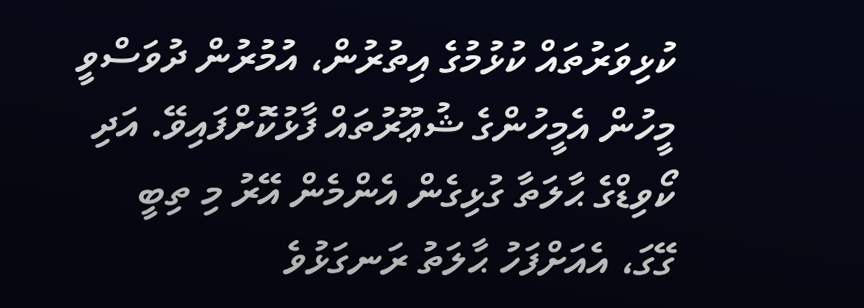ކުޅިވަރުތައް ކުޅުމުގެ އިތުރުން، އުމުރުން ދުވަސްވީ މީހުން އެމީހުންގެ ޝުޢޫރުތައް ފާޅުކޮށްފައިވޭ. އަދި ކޯވިޑްގެ ޙާލަތާ ގުޅިގެން އެންމެން އޭރު މި ތިބީ ގޭގަ، އެއަށްފަހު ޙާލަތު ރަނގަޅުވެ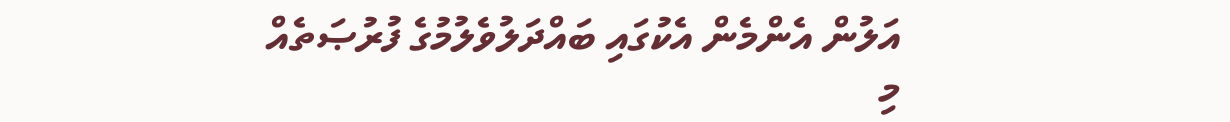އަލުން އެންމެން އެކުގައި ބައްދަލުވެލުމުގެ ފުރުޞަތެއް މި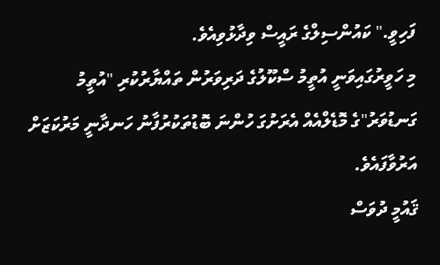ފަހިވީ." ކައުންސިލްގެ ރައީސް ވިދާޅުވިއެވެ.
މި ހަވީރުގައިވަނީ އުތީމު ސްކޫލުގެ ދަރިވަރުން ތައްޔާރުކުރި "އުތީމު ގަނޑުވަރު"ގެ މޮޑެލްއެއް އެރަށުގަ ހުންނަ ބޮޑުތަކުރުފާނު ހަނދާނީ މަރުކަޒަށް އަރުވާފައެވެ.
ޤައުމީ ދުވަސް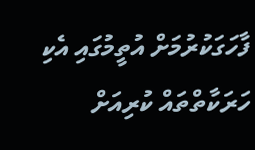ފާހަގަކުރުމަށް އުތީމުގައި އެކި ހަރަކާތްތައް ކުރިއަށް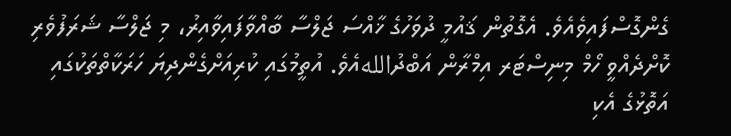ގެންގޮސްފައިވެއެވެ. އެގޮތުން ޤައުމީ ދުވަހުގެ ޚާއްސަ ޖަލްސާ ބާއްވާފައިވާއިރު، މި ޖަލްސާ ޝަރަފުވެރި ކޮށްދެއްވީ ހޯމް މިނިސްޓަރ އިމްރާން އަބްދުاللهއެވެ. އުތީމުގައި ކުރިއަށްގެންދިޔަ ހަރަކާތްތަކުގައި އަތޮޅުގެ އެކި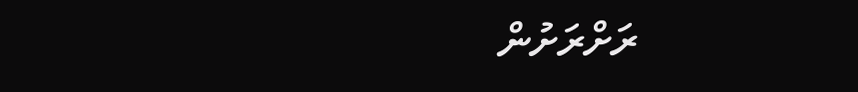ރަށްރަށުން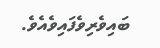ބައިވެރިވެފައިވެއެވެ.